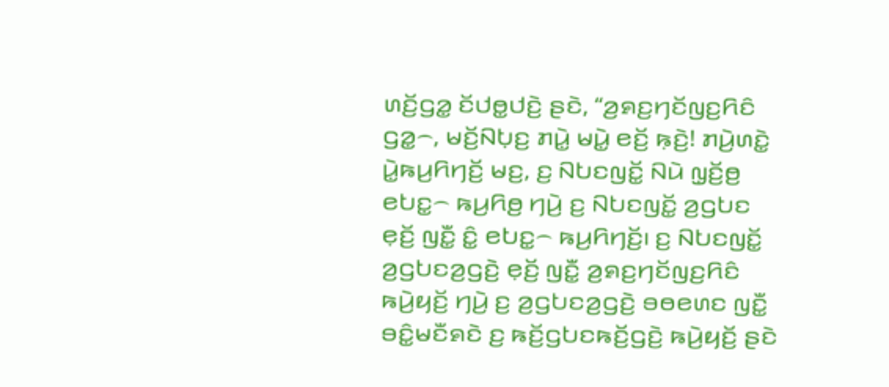ꤛꤢꤩ꤬ꤞꤤ꤭ ꤢꤩꤓꤥ꤭ꤓꤢꤧ꤬ ꤔꤢꤧ, “ꤤ꤬ꤎꤢ꤬ꤚꤢꤩꤜꤢ꤬ꤖꤢꤨ ꤞꤤ꤭꤮, ꤗꤢꤩ꤬ꤡꤝ꤫ꤢ꤬ ꤊꤣꤧ꤭ ꤗꤣꤧ꤭ ꤕꤢꤩ꤬ ꤒ꤫ꤢꤧ꤬! ꤊꤣꤧ꤬ꤛꤢꤧ꤭ ꤣꤧ꤭ꤒꤣ꤬ꤖꤚꤢꤩ꤬ ꤗꤢ꤬, ꤢ꤬ ꤡꤝꤢꤜꤢꤩ꤭ ꤡꤣꤧ ꤜ꤫ꤢꤩ꤬ꤥ꤬ ꤕꤝꤢ꤭꤮ ꤒꤣ꤬ꤖꤥ꤬ ꤚꤣꤧ꤬ ꤢ꤬ ꤡꤝꤢꤜꤢꤩ꤭ ꤤ꤬ꤞꤝꤢ ꤕ꤫ꤢꤩ꤬ ꤜꤢꤪ꤭ ꤢꤨ꤭ ꤕꤝꤢ꤭꤮ ꤒꤣ꤬ꤖꤚꤢꤩ꤬꤯ ꤢ꤬ ꤡꤝꤢꤜꤢꤩ꤭ ꤤ꤬ꤞꤝꤢꤤ꤬ꤞꤢꤧ꤬ ꤕ꤫ꤢꤩ꤬ ꤜꤢꤪ꤭ ꤤ꤬ꤎꤢ꤬ꤚꤢꤩꤜꤢ꤬ꤖꤢꤨ ꤒꤣꤧ꤬ꤟꤢꤩ꤬ ꤚꤣꤧ꤬ ꤢ꤬ ꤤ꤬ꤞꤝꤢꤤ꤬ꤞꤢꤧ꤬ ꤋꤥꤕꤛꤢ ꤜꤢꤪ꤭ ꤋꤢꤨ꤭ꤗꤢꤪꤎꤢꤧ ꤢ꤬ ꤒꤢꤩ꤬ꤞꤝꤢꤒꤢꤩ꤬ꤞꤢꤧ꤬ ꤒꤣꤧ꤬ꤟꤢꤩ꤬ ꤔꤢꤧ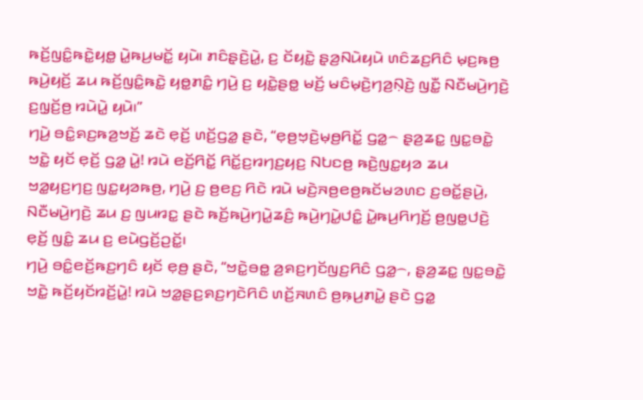ꤒꤢꤩ꤬ꤜꤢꤨ꤭ꤒꤢꤧ꤭ꤟꤥ꤭ ꤣꤧ꤭ꤒꤣ꤬ꤗꤢꤩ꤭ ꤟꤣꤧ꤯ ꤊꤢꤨꤔ꤫ꤢꤧ꤬ꤣꤧ꤭, ꤢ꤬ ꤢꤩꤟꤢꤧ꤭ ꤔ꤫ꤤ꤬ꤡꤣꤧꤟꤣꤧ ꤛꤢꤨꤘꤢ꤬ꤖꤢꤨ ꤗ꤫ꤢ꤬ꤒꤥ꤬ ꤒꤣꤧ꤬ꤟꤢꤩ꤬ ꤘꤣ ꤒꤢꤩ꤬ꤜꤢꤨ꤭ꤒꤢꤧ꤭ ꤟꤥ꤭ꤊꤢꤨ꤭ ꤚꤣꤧ꤬ ꤢ꤬ ꤟꤢꤧ꤭ꤔꤥ꤭ ꤗꤢꤩ꤬ ꤗꤢꤨꤗ꤫ꤢꤧ꤬ꤚꤤ꤬ꤡ꤫ꤢꤧ꤬ ꤜꤢꤪ꤭ ꤡꤢꤪꤗꤣꤧ꤬ꤚꤢꤧ꤬ ꤢ꤬ꤜ꤫ꤢꤩ꤬ꤥ꤬ ꤙꤣꤧꤣꤧ꤭ ꤟꤣꤧ꤯”
ꤚꤣꤧ꤬ ꤋꤢꤨ꤭ꤎꤢ꤬ꤒꤤ꤬ꤠꤢꤩ꤬ ꤘꤢꤧ ꤕ꤫ꤢꤩ꤬ ꤛꤢꤩ꤬ꤞꤤ꤭ ꤔꤢꤧ, “ꤕ꤫ꤥ꤬ꤠ꤫ꤢꤧ꤬ꤗ꤫ꤥ꤬ꤖꤢꤩ꤭ ꤞꤤ꤭꤮ ꤔ꤫ꤤ꤬ꤘꤢ꤭ ꤜꤢ꤭ꤋꤢꤧ꤭ ꤠꤢꤧ꤭ ꤟꤢꤩ ꤕ꤫ꤢꤩ꤬ ꤞꤤ꤭ ꤣꤧ꤭! ꤙꤣꤧ ꤕꤢꤩ꤬ꤖꤢꤩ꤭ ꤖꤢꤩ꤭ꤢ꤬ꤙꤚꤢ꤬ꤟꤢ꤬ ꤡꤝꤢꤥ꤬ ꤒꤢꤧ꤬ꤜꤢ꤭ꤟꤤ ꤘꤣ ꤠꤤ꤭ꤟꤢ꤬ꤚꤢ꤬ ꤜꤢ꤭ꤟꤤꤒꤥ꤬, ꤚꤣꤧ꤬ ꤢ꤬ ꤥ꤬ꤕꤢ꤬ ꤖꤢꤧ ꤙꤣꤧ ꤗꤢꤧ꤬ꤏꤥ꤬ꤕꤥ꤬ꤒꤢꤩꤗꤤꤛꤢ ꤢ꤬ꤋꤢꤩ꤭ꤔꤣꤧ꤬, ꤡꤢꤪꤗꤣꤧ꤬ꤚꤢꤧ꤬ ꤘꤣ ꤢ꤬ ꤜꤣꤙꤢ꤭ ꤔꤢꤧ ꤒꤢꤩ꤬ꤒꤣꤧ꤬ꤚꤣꤧ꤭ꤘꤢꤨ꤬ ꤒꤣꤧ꤬ꤚꤣꤧ꤭ꤓꤢꤨ꤭ ꤣꤧ꤭ꤒꤣ꤬ꤖꤚꤢꤩ꤬ ꤥ꤬ꤜꤥ꤭ꤓꤢꤧ꤬ ꤕ꤫ꤢꤩ꤬ ꤜꤢꤨ꤭ ꤘꤣ ꤢ꤬ ꤕꤣꤧꤞꤢꤩ꤬ꤑꤢꤩ꤭꤯
ꤚꤣꤧ꤬ ꤋꤢꤨ꤭ꤕꤢꤩ꤬ꤒꤢ꤬ꤚꤢꤨ ꤟꤢꤩ ꤕ꤫ꤥ꤬ ꤔꤢꤧ, “ꤠꤢꤧ꤭ꤋꤥ꤭ ꤤ꤬ꤎꤢ꤬ꤚꤢꤩꤜꤢ꤬ꤖꤢꤨ ꤞꤤ꤭꤮, ꤔ꤫ꤤ꤬ꤘꤢ꤭ ꤜꤢ꤭ꤋꤢꤧ꤭ ꤠꤢꤧ꤭ ꤒꤢꤩ꤬ꤟꤢꤩꤙꤢꤩ꤬ꤣꤧ꤭! ꤙꤣꤧ ꤠꤤ꤭ꤔꤢ꤬ꤎꤢ꤬ꤚꤢꤧꤖꤢꤨ ꤛꤢꤩ꤬ꤏꤛꤢꤨ ꤥ꤬ꤒ꤫ꤣ꤬ꤊꤣꤧ꤭ ꤔꤢꤧ ꤞꤤ꤭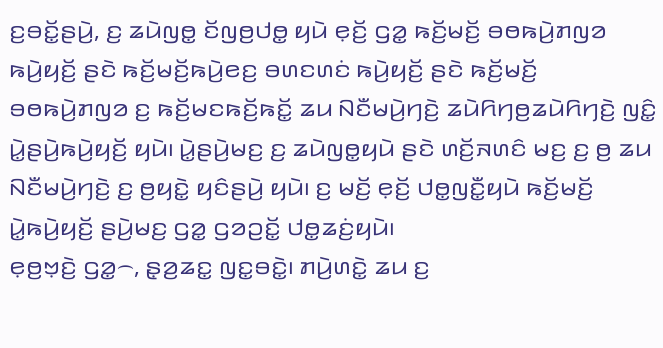ꤢ꤬ꤋꤢꤩ꤭ꤔꤣꤧ꤬, ꤢ꤬ ꤘꤣꤧꤜꤥ꤭ ꤢꤩꤜꤥ꤬ꤓꤥ꤭ ꤟꤣꤧ ꤕ꤫ꤢꤩ꤬ ꤞꤤ꤭ ꤒꤢꤩ꤬ꤗꤢꤩ꤬ ꤋꤥꤒꤣꤧ꤬ꤊꤜꤤ ꤒꤣꤧ꤬ꤟꤢꤩ꤬ ꤔꤢꤧ ꤒꤢꤩ꤬ꤗꤢꤩ꤬ꤒꤣꤧ꤬ꤕꤢ꤬ ꤋꤛꤢꤛꤢꤦ ꤒꤣꤧ꤬ꤟꤢꤩ꤬ ꤔꤢꤧ ꤒꤢꤩ꤬ꤗꤢꤩ꤬ ꤋꤥꤒꤣꤧ꤬ꤊꤜꤤ ꤢ꤬ ꤒꤢꤩ꤬ꤗꤢꤒꤢꤩ꤬ꤒꤢꤩ꤭ ꤘꤣ ꤡꤢꤪꤗꤣꤧ꤬ꤚꤢꤧ꤬ ꤘꤣꤧꤖꤚꤥ꤬ꤘꤣꤧꤖꤚꤢꤧ꤬ ꤜꤢꤨ꤭ ꤣꤧ꤭ꤔꤣꤧ꤬ꤒꤣꤧ꤬ꤟꤢꤩ꤬ ꤟꤣꤧ꤯ ꤣꤧ꤭ꤔꤣꤧ꤬ꤗꤢ꤬ ꤢ꤬ ꤘꤣꤧꤜꤥ꤭ꤟꤣꤧ ꤔꤢꤧ ꤛꤢꤩ꤬ꤏꤛꤢꤨ ꤗꤢ꤬ ꤢ꤬ ꤥ꤬ ꤘꤣ ꤡꤢꤪꤗꤣꤧ꤬ꤚꤢꤧ꤬ ꤢ꤬ ꤥ꤬ꤟꤢꤧ꤭ ꤟꤢꤨꤔꤣꤧ꤬ ꤟꤣꤧ꤯ ꤢ꤬ ꤗꤢꤩ꤬ ꤕ꤫ꤢꤩ꤬ ꤓꤥ꤭ꤜꤢꤪ꤭ꤟꤣꤧ ꤒꤢꤩ꤬ꤗꤢꤩ꤬ ꤣꤧ꤭ꤒꤣꤧ꤬ꤟꤢꤩ꤬ ꤔꤣꤧ꤬ꤗꤢ꤬ ꤞꤤ꤭ ꤞꤤꤑꤢꤩ꤭ ꤓꤥ꤭ꤘꤢꤦ꤬ꤟꤣꤧ꤯
ꤕ꤫ꤥ꤬ꤠ꤫ꤢꤧ꤬ ꤞꤤ꤭꤮, ꤔ꤫ꤤ꤬ꤘꤢ꤭ ꤜꤢ꤭ꤋꤢꤧ꤭꤯ ꤊꤣꤧ꤬ꤛꤢꤧ꤭ ꤘꤣ ꤢ꤬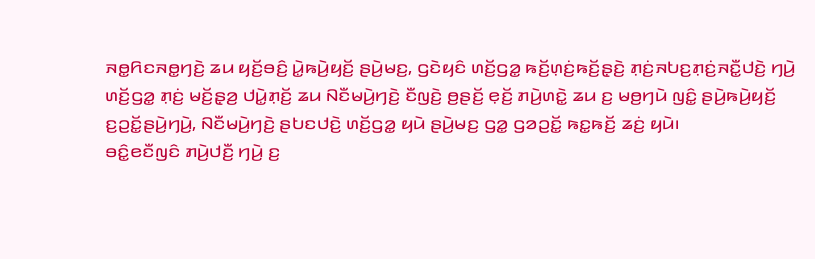ꤏꤥ꤭ꤖꤢꤏꤥ꤭ꤚꤢꤧ꤬ ꤘꤣ ꤟꤢꤩ꤬ꤋꤢꤨ꤬ ꤣꤧ꤭ꤒꤣꤧ꤬ꤟꤢꤩ꤬ ꤔꤣꤧ꤬ꤗꤢ꤬, ꤞꤢꤧꤟꤢꤨ ꤛꤢꤩ꤬ꤞꤤ꤭ ꤒꤢꤩ꤬ꤛ꤫ꤢꤦ꤬ꤒꤢꤩ꤬ꤔ꤫ꤢꤧ꤬ ꤊ꤫ꤢꤦ꤬ꤏꤝꤢ꤬ꤊ꤫ꤢꤦ꤬ꤏꤢꤪ꤭ꤓꤢꤧ꤬ ꤚꤣꤧ꤬ ꤛꤢꤩ꤬ꤞꤤ꤭ ꤊ꤫ꤢꤦ꤬ ꤗꤢꤩ꤬ꤔ꤫ꤤ꤬ ꤓꤣꤧ꤭ꤊ꤫ꤢꤩ꤬ ꤘꤣ ꤡꤢꤪꤗꤣꤧ꤬ꤚꤢꤧ꤬ ꤢꤪꤜꤢꤧ꤬ ꤥ꤬ꤔꤢꤩ꤬ ꤕ꤫ꤢꤩ꤬ ꤊꤣꤧ꤬ꤛꤢꤧ꤭ ꤘꤣ ꤢ꤬ ꤗꤥ꤬ꤚꤣꤧ ꤜꤢꤨ꤭ ꤔꤣꤧ꤬ꤒꤣꤧ꤬ꤟꤢꤩ꤬ ꤢ꤬ꤑꤢꤩ꤭ꤔꤣꤧ꤬ꤚꤣꤧ꤬, ꤡꤢꤪꤗꤣꤧ꤬ꤚꤢꤧ꤬ ꤔꤝꤢꤓꤢꤧ꤬ ꤛꤢꤩ꤬ꤞꤤ꤭ ꤟꤣꤧ ꤔꤣꤧ꤬ꤗꤢ꤬ ꤞꤤ꤭ ꤞꤤꤑꤢꤩ꤭ ꤒꤢ꤭ꤒꤢꤩ꤬ ꤘꤢꤦ꤬ ꤟꤣꤧ꤯
ꤋꤢꤨ꤭ꤕꤢꤪꤜꤢꤨ ꤊꤣꤧ꤬ꤓꤢꤪ꤬ ꤚꤣꤧ꤬ ꤢ꤬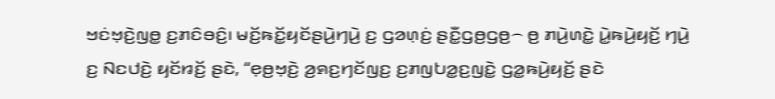ꤠꤢꤦꤠ꤫ꤢꤧ꤬ꤜꤥ꤭ ꤢ꤬ꤊꤢꤨꤋꤢꤨ꤬꤯ ꤗꤢꤩ꤬ꤒꤢꤩ꤭ꤟꤢꤩꤔꤣꤧ꤬ꤚꤣꤧ꤬ ꤢ꤬ ꤞꤤꤛ꤫ꤢꤦ꤬ ꤔꤢꤪ꤭ꤞꤥ꤬ꤞꤥ꤬꤮ ꤥ꤬ ꤊꤣꤧ꤬ꤛꤢꤧ꤭ ꤣꤧ꤭ꤒꤣꤧ꤬ꤟꤢꤩ꤬ ꤚꤣꤧ꤬ ꤢ꤬ ꤡꤢꤓꤢꤧ꤬ ꤟꤢꤩꤙꤢꤩ꤬ ꤔꤢꤧ, “ꤕ꤫ꤥ꤬ꤠ꤫ꤢꤧ꤬ ꤤ꤬ꤎꤢ꤬ꤚꤢꤩꤜꤢ꤬ ꤢ꤬ꤊꤜꤝꤤ꤭ꤢ꤬ꤜꤢꤧ꤭ ꤞꤤ꤭ꤒꤣꤧ꤬ꤟꤢꤩ꤬ ꤔꤢꤧ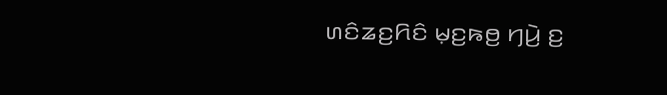ꤛꤢꤨꤘꤢ꤬ꤖꤢꤨ ꤗ꤫ꤢ꤬ꤒꤥ꤬ ꤚꤣꤧ꤬ ꤢ꤬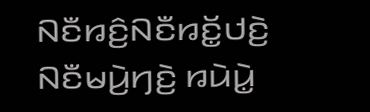ꤡꤢꤪꤙꤢꤨ꤬ꤡꤢꤪꤙꤢꤩ꤭ꤓꤢꤧ꤬ ꤡꤢꤪꤗꤣꤧ꤬ꤚꤢꤧ꤬ ꤙꤣꤧꤣꤧ꤭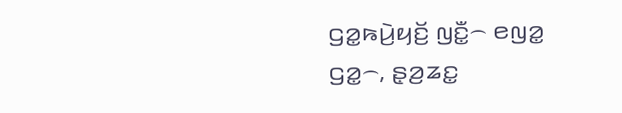ꤞꤤ꤭ꤒꤣꤧ꤬ꤟꤢꤩ꤬ ꤜꤢꤪ꤭꤮ ꤕꤜꤤ꤭ ꤞꤤ꤭꤮, ꤔ꤫ꤤ꤬ꤘꤢ꤭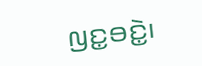ꤜꤢ꤭ꤋꤢꤧ꤭꤯